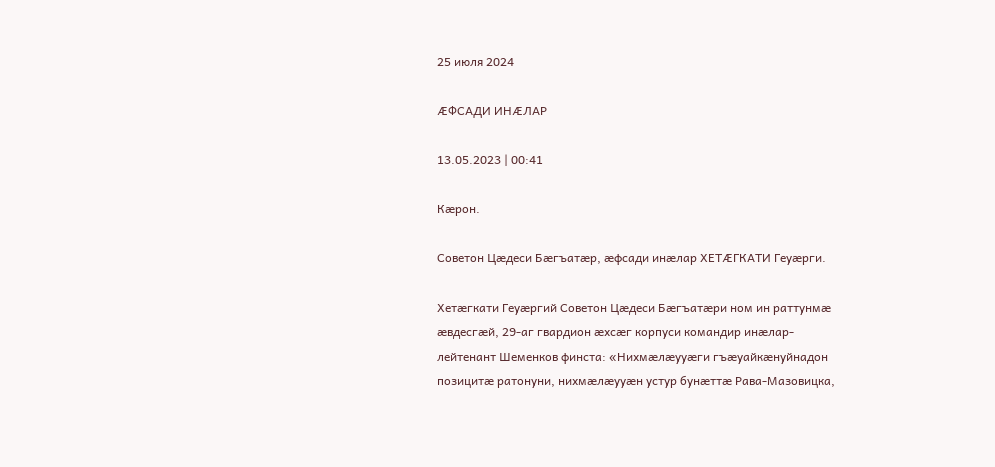25 июля 2024

ÆФСАДИ ИНÆЛАР

13.05.2023 | 00:41

Кæрон.

Советон Цæдеси Бæгъатæр, æфсади инæлар ХЕТÆГКАТИ Геуæрги.

Хетæгкати Геуæргий Советон Цæдеси Бæгъатæри ном ин раттунмæ æвдесгæй, 29-аг гвардион æхсæг корпуси командир инæлар-лейтенант Шеменков финста: «Нихмæлæууæги гъæуайкæнуйнадон позицитæ ратонуни, нихмæлæууæн устур бунæттæ Рава-Мазовицка,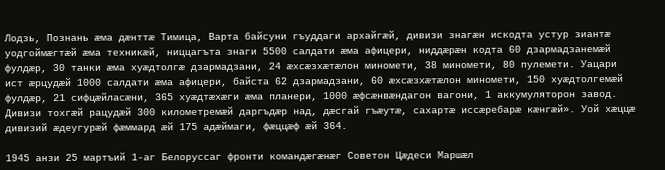Лодзь, Познань æма дæнттæ Тимица, Варта байсуни гъуддаги архайгæй, дивизи знагæн искодта устур зиантæ уодгоймæгтæй æма техникæй, ниццагъта знаги 5500 салдати æма афицери, ниддæрæн кодта 60 дзармадзанемæй фулдæр, 30 танки æма хуæдтолгæ дзармадзани, 24 æхсæзхæтæлон миномети, 38 миномети, 80 пулемети. Уацари ист æрцудæй 1000 салдати æма афицери, байста 62 дзармадзани, 60 æхсæзхæтæлон миномети, 150 хуæдтолгемæй фулдæр, 21 сифцæйласæни, 365 хуæдтæхæги æма планери, 1000 æфсæнвæндагон вагони, 1 аккумуляторон завод. Дивизи тохгæй рацудæй 300 километремæй даргъдæр над, дæсгай гъæутæ, сахартæ иссæребарæ кæнгæй». Уой хæццæ дивизий æдеугурæй фæммард æй 175 адæймаги, фæццæф æй 364.

1945 анзи 25 мартъий 1-аг Белоруссаг фронти командæгæнæг Советон Цæдеси Маршæл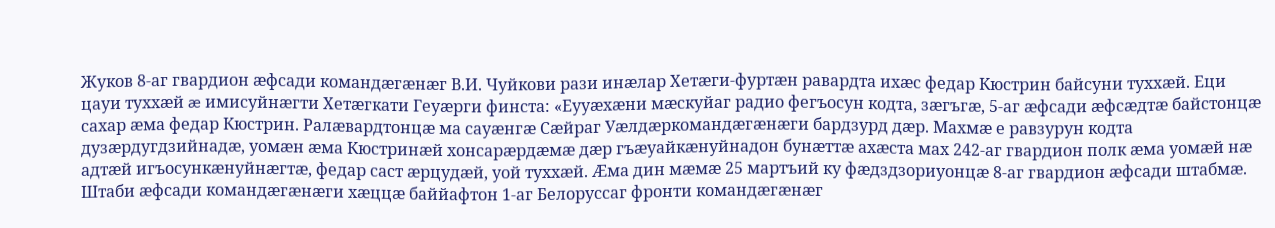Жуков 8-аг гвардион æфсади командæгæнæг В.И. Чуйкови рази инæлар Хетæги-фуртæн равардта ихæс федар Кюстрин байсуни туххæй. Еци цауи туххæй æ имисуйнæгти Хетæгкати Геуæрги финста: «Еууæхæни мæскуйаг радио фегъосун кодта, зæгъгæ, 5-аг æфсади æфсæдтæ байстонцæ сахар æма федар Кюстрин. Ралæвардтонцæ ма сауæнгæ Сæйраг Уæлдæркомандæгæнæги бардзурд дæр. Махмæ е равзурун кодта дузæрдугдзийнадæ, уомæн æма Кюстринæй хонсарæрдæмæ дæр гъæуайкæнуйнадон бунæттæ ахæста мах 242-аг гвардион полк æма уомæй нæ адтæй игъосункæнуйнæгтæ, федар саст æрцудæй, уой туххæй. Æма дин мæмæ 25 мартъий ку фæдздзориуонцæ 8-аг гвардион æфсади штабмæ. Штаби æфсади командæгæнæги хæццæ баййафтон 1-аг Белоруссаг фронти командæгæнæг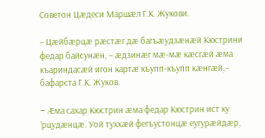Советон Цæдеси Маршæл Г.К. Жукови.

– Цæйбæрцæ рæстæг дæ багъæудзæнæй Кюстрини федар байсунæн, – æдзинæг мæ-мæ кæсгæй æма къариндасæй игон картæ къупп-къупп кæнгæй,– бафарста Г.К. Жуков.

– Æма сахар Кюстрин æма федар Кюстрин ист ку ’рцудæнцæ. Уой туххæй фегъустонцæ еугурæйдæр,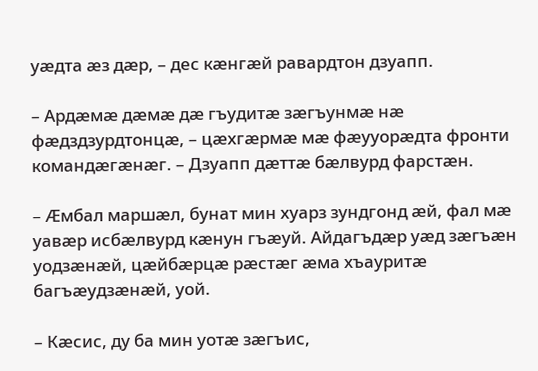уæдта æз дæр, – дес кæнгæй равардтон дзуапп.

– Ардæмæ дæмæ дæ гъудитæ зæгъунмæ нæ фæдздзурдтонцæ, – цæхгæрмæ мæ фæууорæдта фронти командæгæнæг. – Дзуапп дæттæ бæлвурд фарстæн.

– Æмбал маршæл, бунат мин хуарз зундгонд æй, фал мæ уавæр исбæлвурд кæнун гъæуй. Айдагъдæр уæд зæгъæн уодзæнæй, цæйбæрцæ рæстæг æма хъауритæ багъæудзæнæй, уой.

– Кæсис, ду ба мин уотæ зæгъис,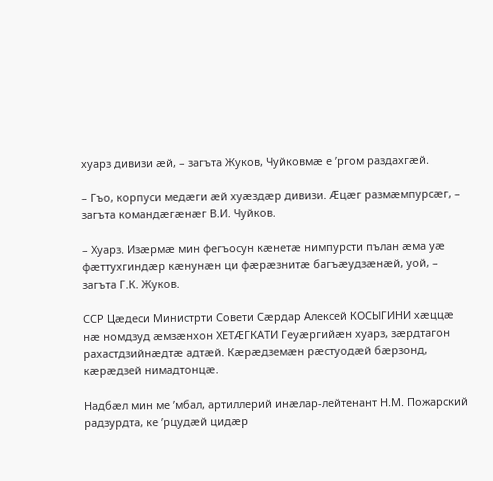хуарз дивизи æй, – загъта Жуков, Чуйковмæ е ’ргом раздахгæй.

– Гъо, корпуси медæги æй хуæздæр дивизи. Æцæг размæмпурсæг, – загъта командæгæнæг В.И. Чуйков.

– Хуарз. Изæрмæ мин фегъосун кæнетæ нимпурсти пълан æма уæ фæттухгиндæр кæнунæн ци фæрæзнитæ багъæудзæнæй, уой, – загъта Г.К. Жуков.

ССР Цæдеси Министрти Совети Сæрдар Алексей КОСЫГИНИ хæццæ нæ номдзуд æмзæнхон ХЕТÆГКАТИ Геуæргийæн хуарз, зæрдтагон рахастдзийнæдтæ адтæй. Кæрæдземæн рæстуодæй бæрзонд, кæрæдзей нимадтонцæ.

Надбæл мин ме ’мбал, артиллерий инæлар-лейтенант Н.М. Пожарский радзурдта, ке ’рцудæй цидæр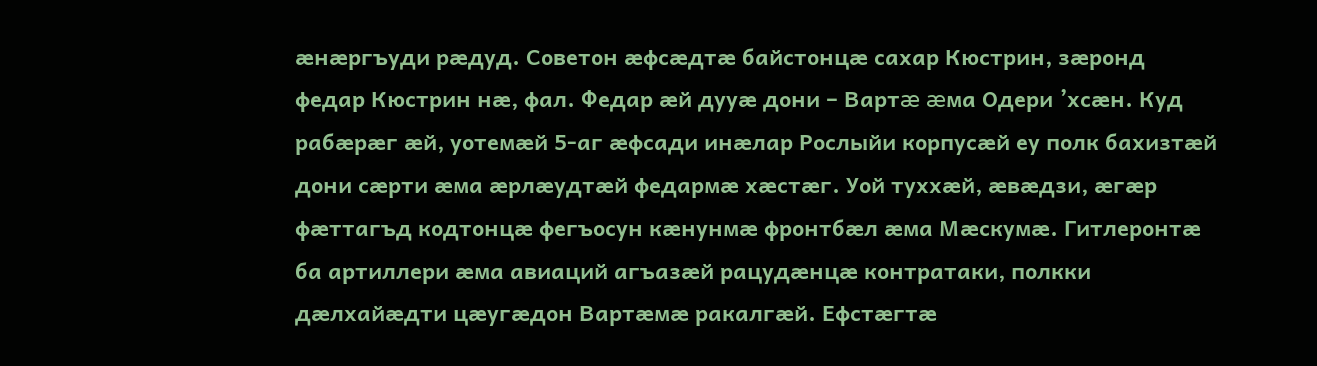æнæргъуди рæдуд. Советон æфсæдтæ байстонцæ сахар Кюстрин, зæронд федар Кюстрин нæ, фал. Федар æй дууæ дони – Вартæ æма Одери ’хсæн. Куд рабæрæг æй, уотемæй 5-аг æфсади инæлар Рослыйи корпусæй еу полк бахизтæй дони сæрти æма æрлæудтæй федармæ хæстæг. Уой туххæй, æвæдзи, æгæр фæттагъд кодтонцæ фегъосун кæнунмæ фронтбæл æма Мæскумæ. Гитлеронтæ ба артиллери æма авиаций агъазæй рацудæнцæ контратаки, полкки дæлхайæдти цæугæдон Вартæмæ ракалгæй. Ефстæгтæ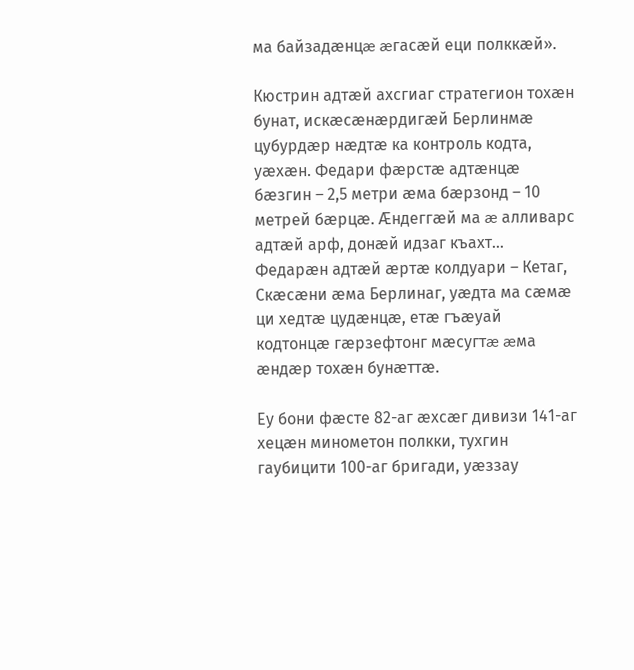ма байзадæнцæ æгасæй еци полккæй».

Кюстрин адтæй ахсгиаг стратегион тохæн бунат, искæсæнæрдигæй Берлинмæ цубурдæр нæдтæ ка контроль кодта, уæхæн. Федари фæрстæ адтæнцæ бæзгин – 2,5 метри æма бæрзонд – 10 метрей бæрцæ. Æндеггæй ма æ алливарс адтæй арф, донæй идзаг къахт… Федарæн адтæй æртæ колдуари – Кетаг, Скæсæни æма Берлинаг, уæдта ма сæмæ ци хедтæ цудæнцæ, етæ гъæуай кодтонцæ гæрзефтонг мæсугтæ æма æндæр тохæн бунæттæ.

Еу бони фæсте 82-аг æхсæг дивизи 141-аг хецæн минометон полкки, тухгин гаубицити 100-аг бригади, уæззау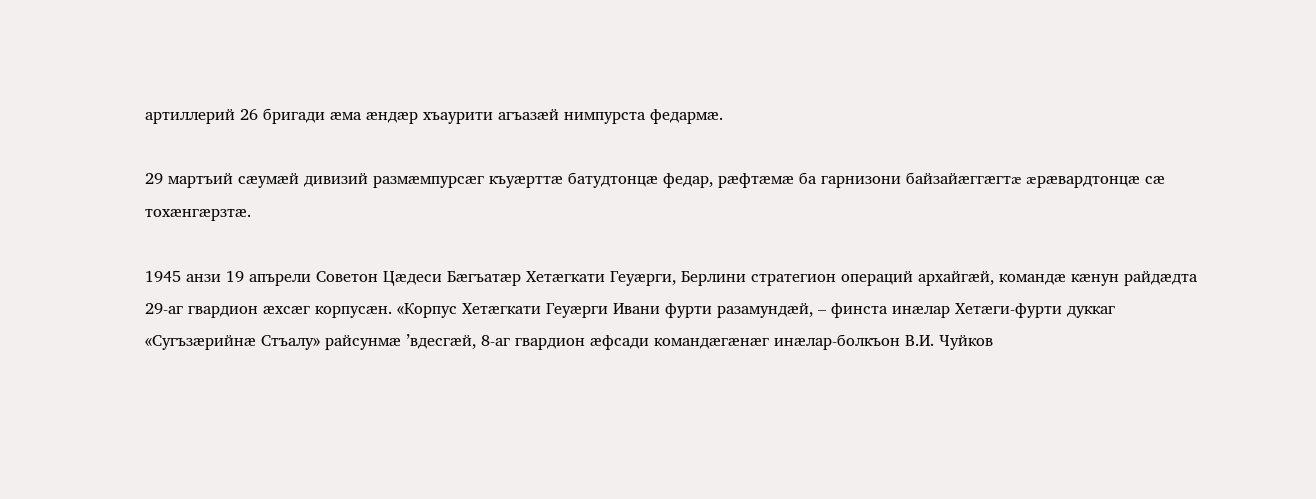артиллерий 26 бригади æма æндæр хъаурити агъазæй нимпурста федармæ.

29 мартъий сæумæй дивизий размæмпурсæг къуæрттæ батудтонцæ федар, рæфтæмæ ба гарнизони байзайæггæгтæ æрæвардтонцæ сæ тохæнгæрзтæ.

1945 анзи 19 апърели Советон Цæдеси Бæгъатæр Хетæгкати Геуæрги, Берлини стратегион операций архайгæй, командæ кæнун райдæдта 29-аг гвардион æхсæг корпусæн. «Корпус Хетæгкати Геуæрги Ивани фурти разамундæй, – финста инæлар Хетæги-фурти дуккаг «Сугъзæрийнæ Стъалу» райсунмæ ’вдесгæй, 8-аг гвардион æфсади командæгæнæг инæлар-болкъон В.И. Чуйков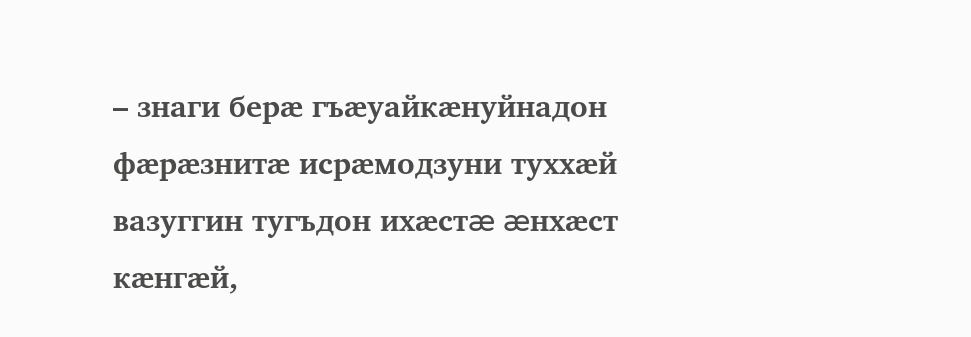– знаги берæ гъæуайкæнуйнадон фæрæзнитæ исрæмодзуни туххæй вазуггин тугъдон ихæстæ æнхæст кæнгæй,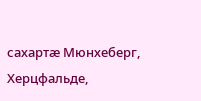сахартæ Мюнхеберг, Херцфальде,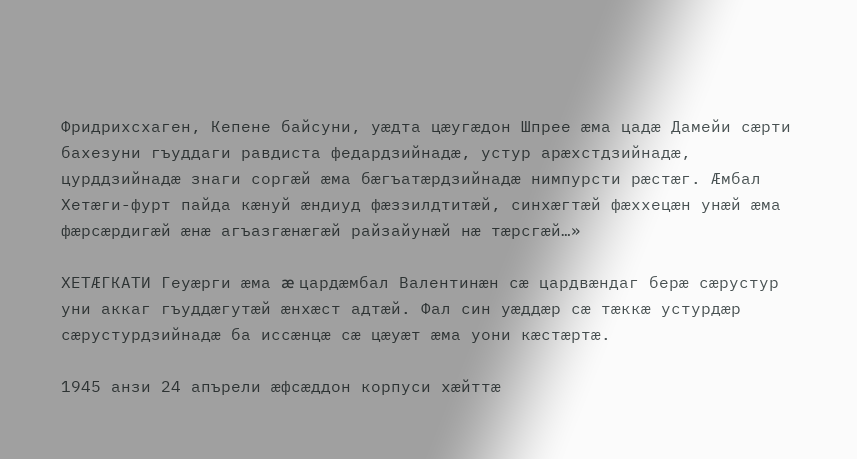Фридрихсхаген, Кепене байсуни, уæдта цæугæдон Шпрее æма цадæ Дамейи сæрти бахезуни гъуддаги равдиста федардзийнадæ, устур арæхстдзийнадæ, цурддзийнадæ знаги соргæй æма бæгъатæрдзийнадæ нимпурсти рæстæг. Æмбал Хетæги-фурт пайда кæнуй æндиуд фæззилдтитæй, синхæгтæй фæххецæн унæй æма фæрсæрдигæй æнæ агъазгæнæгæй райзайунæй нæ тæрсгæй…»

ХЕТÆГКАТИ Геуæрги æма æ цардæмбал Валентинæн сæ цардвæндаг берæ сæрустур уни аккаг гъуддæгутæй æнхæст адтæй. Фал син уæддæр сæ тæккæ устурдæр сæрустурдзийнадæ ба иссæнцæ сæ цæуæт æма уони кæстæртæ.

1945 анзи 24 апърели æфсæддон корпуси хæйттæ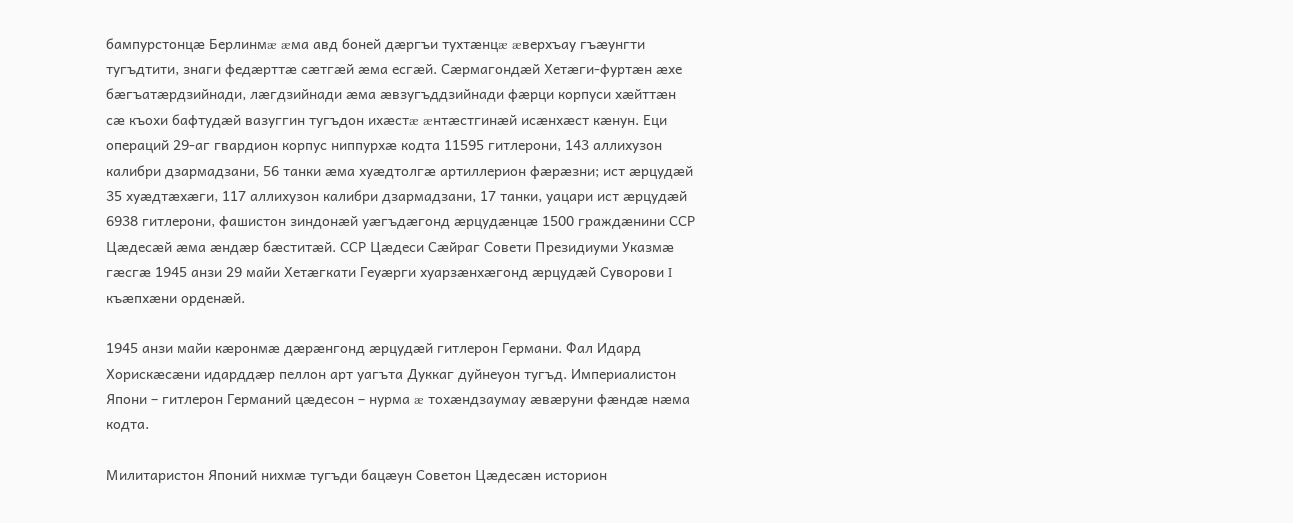бампурстонцæ Берлинмæ æма авд боней дæргъи тухтæнцæ æверхъау гъæунгти тугъдтити, знаги федæрттæ сæтгæй æма есгæй. Сæрмагондæй Хетæги-фуртæн æхе бæгъатæрдзийнади, лæгдзийнади æма æвзугъддзийнади фæрци корпуси хæйттæн сæ къохи бафтудæй вазуггин тугъдон ихæстæ æнтæстгинæй исæнхæст кæнун. Еци операций 29-аг гвардион корпус ниппурхæ кодта 11595 гитлерони, 143 аллихузон калибри дзармадзани, 56 танки æма хуæдтолгæ артиллерион фæрæзни; ист æрцудæй 35 хуæдтæхæги, 117 аллихузон калибри дзармадзани, 17 танки, уацари ист æрцудæй 6938 гитлерони, фашистон зиндонæй уæгъдæгонд æрцудæнцæ 1500 граждæнини ССР Цæдесæй æма æндæр бæститæй. ССР Цæдеси Сæйраг Совети Президиуми Указмæ гæсгæ 1945 анзи 29 майи Хетæгкати Геуæрги хуарзæнхæгонд æрцудæй Суворови I къæпхæни орденæй.

1945 анзи майи кæронмæ дæрæнгонд æрцудæй гитлерон Германи. Фал Идард Хорискæсæни идарддæр пеллон арт уагъта Дуккаг дуйнеуон тугъд. Империалистон Япони – гитлерон Германий цæдесон – нурма æ тохæндзаумау æвæруни фæндæ нæма кодта.

Милитаристон Японий нихмæ тугъди бацæун Советон Цæдесæн историон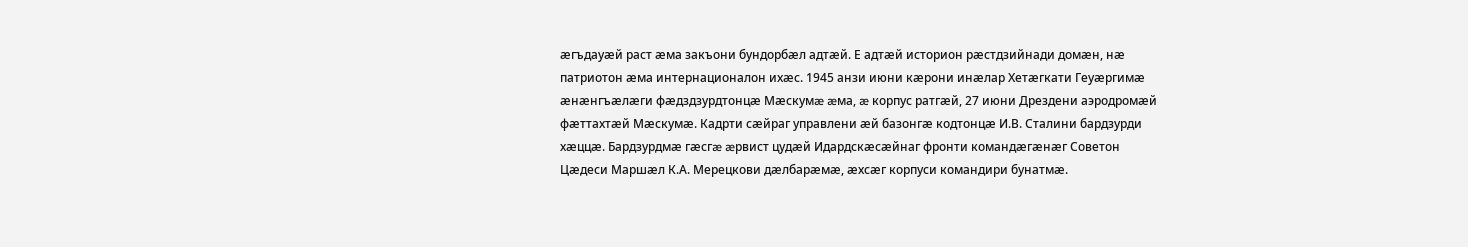æгъдауæй раст æма закъони бундорбæл адтæй. Е адтæй историон рæстдзийнади домæн, нæ патриотон æма интернационалон ихæс. 1945 анзи июни кæрони инæлар Хетæгкати Геуæргимæ æнæнгъæлæги фæдздзурдтонцæ Мæскумæ æма, æ корпус ратгæй, 27 июни Дрездени аэродромæй фæттахтæй Мæскумæ. Кадрти сæйраг управлени æй базонгæ кодтонцæ И.В. Сталини бардзурди хæццæ. Бардзурдмæ гæсгæ æрвист цудæй Идардскæсæйнаг фронти командæгæнæг Советон Цæдеси Маршæл К.А. Мерецкови дæлбарæмæ, æхсæг корпуси командири бунатмæ.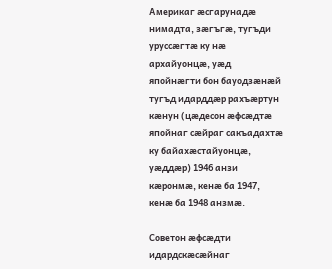Америкаг æсгарунадæ нимадта, зæгъгæ, тугъди уруссæгтæ ку нæ архайуонцæ, уæд япойнæгти бон бауодзæнæй тугъд идарддæр рахъæртун кæнун (цæдесон æфсæдтæ япойнаг сæйраг сакъадахтæ ку байахæстайуонцæ, уæддæр) 1946 анзи кæронмæ, кенæ ба 1947, кенæ ба 1948 анзмæ.

Советон æфсæдти идардскæсæйнаг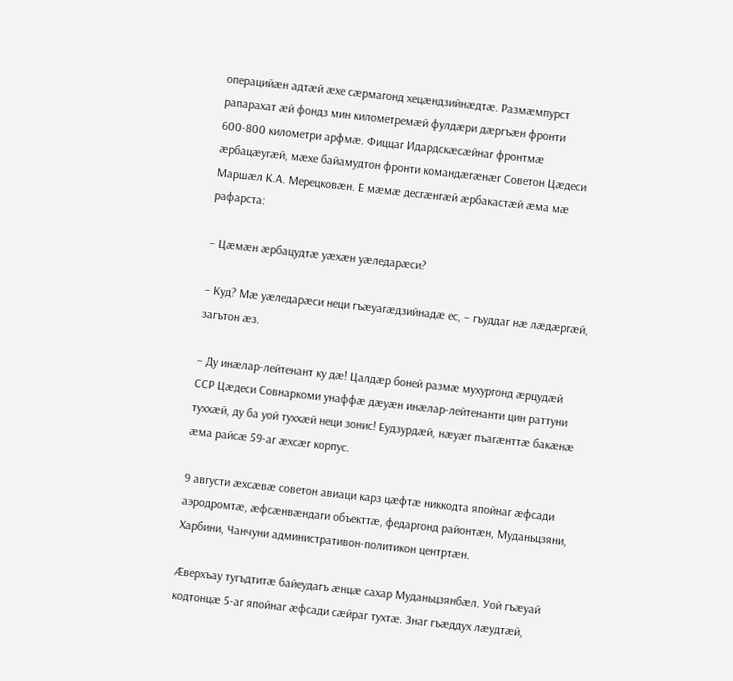операцийæн адтæй æхе сæрмагонд хецæндзийнæдтæ. Размæмпурст рапарахат æй фондз мин километремæй фулдæри дæргъæн фронти 600-800 километри арфмæ. Фиццаг Идардскæсæйнаг фронтмæ æрбацæугæй, мæхе байамудтон фронти командæгæнæг Советон Цæдеси Маршæл К.А. Мерецковæн. Е мæмæ десгæнгæй æрбакастæй æма мæ рафарста:

– Цæмæн æрбацудтæ уæхæн уæледарæси?

– Куд? Мæ уæледарæси неци гъæуагæдзийнадæ ес, – гъуддаг нæ лæдæргæй, загътон æз.

– Ду инæлар-лейтенант ку дæ! Цалдæр боней размæ мухургонд æрцудæй ССР Цæдеси Совнаркоми унаффæ дæуæн инæлар-лейтенанти цин раттуни туххæй, ду ба уой туххæй неци зонис! Еудзурдæй, нæуæг пъагæнттæ бакæнæ æма райсæ 59-аг æхсæг корпус.

9 августи æхсæвæ советон авиаци карз цæфтæ никкодта япойнаг æфсади аэродромтæ, æфсæнвæндаги объекттæ, федаргонд районтæн, Муданьцзяни, Харбини, Чанчуни административон-политикон центртæн.

Æверхъау тугъдтитæ байеудагъ æнцæ сахар Муданьцзянбæл. Уой гъæуай кодтонцæ 5-аг япойнаг æфсади сæйраг тухтæ. Знаг гъæддух лæудтæй,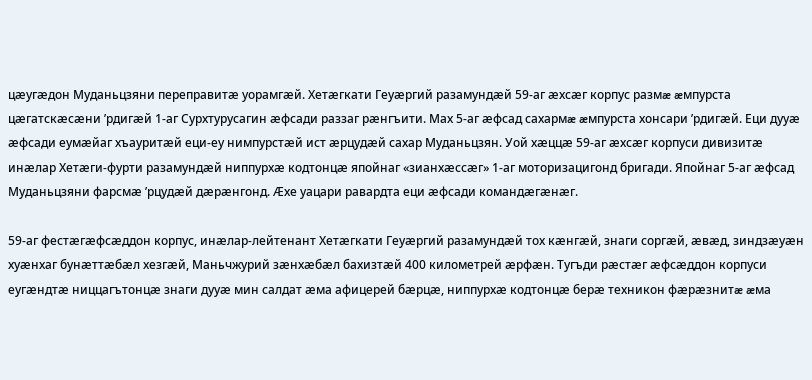цæугæдон Муданьцзяни переправитæ уорамгæй. Хетæгкати Геуæргий разамундæй 59-аг æхсæг корпус размæ æмпурста цæгатскæсæни ’рдигæй 1-аг Сурхтурусагин æфсади раззаг рæнгъити. Мах 5-аг æфсад сахармæ æмпурста хонсари ’рдигæй. Еци дууæ æфсади еумæйаг хъауритæй еци-еу нимпурстæй ист æрцудæй сахар Муданьцзян. Уой хæццæ 59-аг æхсæг корпуси дивизитæ инæлар Хетæги-фурти разамундæй ниппурхæ кодтонцæ япойнаг «зианхæссæг» 1-аг моторизацигонд бригади. Япойнаг 5-аг æфсад Муданьцзяни фарсмæ ’рцудæй дæрæнгонд. Æхе уацари равардта еци æфсади командæгæнæг.

59-аг фестæгæфсæддон корпус, инæлар-лейтенант Хетæгкати Геуæргий разамундæй тох кæнгæй, знаги соргæй, æвæд, зиндзæуæн хуæнхаг бунæттæбæл хезгæй, Маньчжурий зæнхæбæл бахизтæй 400 километрей æрфæн. Тугъди рæстæг æфсæддон корпуси еугæндтæ ниццагътонцæ знаги дууæ мин салдат æма афицерей бæрцæ, ниппурхæ кодтонцæ берæ техникон фæрæзнитæ æма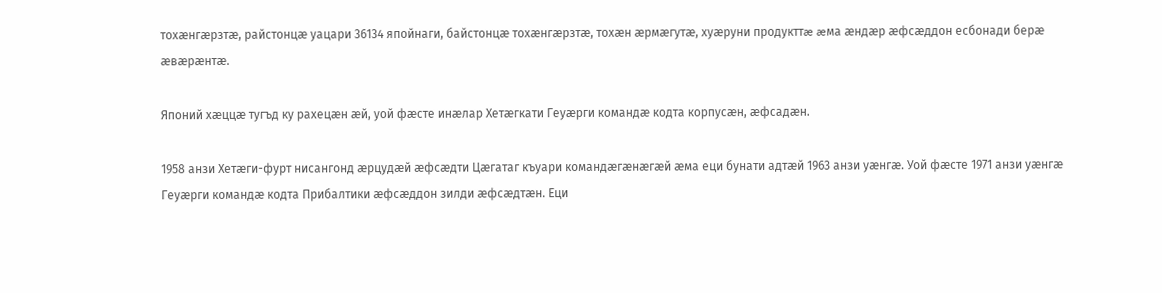тохæнгæрзтæ, райстонцæ уацари 36134 япойнаги, байстонцæ тохæнгæрзтæ, тохæн æрмæгутæ, хуæруни продукттæ æма æндæр æфсæддон есбонади берæ æвæрæнтæ.

Японий хæццæ тугъд ку рахецæн æй, уой фæсте инæлар Хетæгкати Геуæрги командæ кодта корпусæн, æфсадæн.

1958 анзи Хетæги-фурт нисангонд æрцудæй æфсæдти Цæгатаг къуари командæгæнæгæй æма еци бунати адтæй 1963 анзи уæнгæ. Уой фæсте 1971 анзи уæнгæ Геуæрги командæ кодта Прибалтики æфсæддон зилди æфсæдтæн. Еци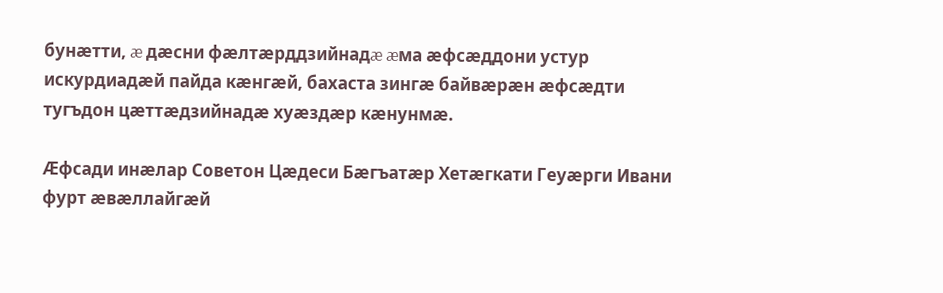бунæтти, æ дæсни фæлтæрддзийнадæ æма æфсæддони устур искурдиадæй пайда кæнгæй, бахаста зингæ байвæрæн æфсæдти тугъдон цæттæдзийнадæ хуæздæр кæнунмæ.

Æфсади инæлар Советон Цæдеси Бæгъатæр Хетæгкати Геуæрги Ивани фурт æвæллайгæй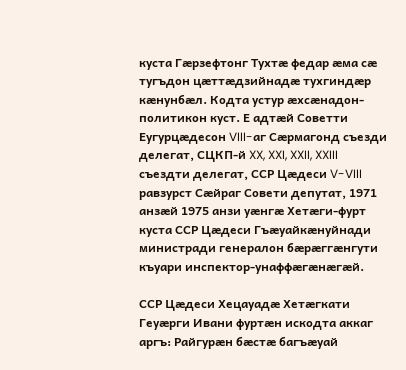куста Гæрзефтонг Тухтæ федар æма сæ тугъдон цæттæдзийнадæ тухгиндæр кæнунбæл. Кодта устур æхсæнадон-политикон куст. Е адтæй Советти Еугурцæдесон VIII-аг Сæрмагонд съезди делегат, СЦКП-й XX, XXI, XXII, XXIII съездти делегат, ССР Цæдеси V-VIII равзурст Сæйраг Совети депутат, 1971 анзæй 1975 анзи уæнгæ Хетæги-фурт куста ССР Цæдеси Гъæуайкæнуйнади министради генералон бæрæггæнгути къуари инспектор-унаффæгæнæгæй.

ССР Цæдеси Хецауадæ Хетæгкати Геуæрги Ивани фуртæн искодта аккаг аргъ: Райгурæн бæстæ багъæуай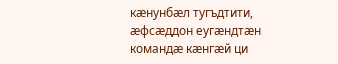кæнунбæл тугъдтити, æфсæддон еугæндтæн командæ кæнгæй ци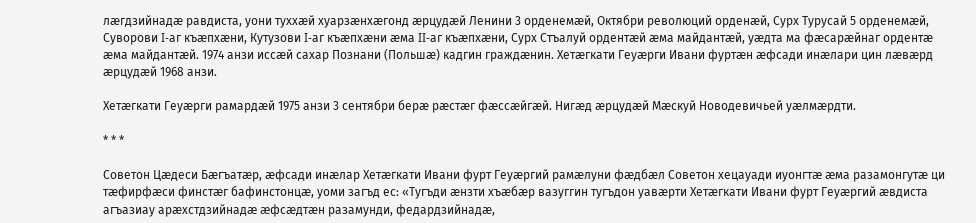лæгдзийнадæ равдиста, уони туххæй хуарзæнхæгонд æрцудæй Ленини 3 орденемæй, Октябри революций орденæй, Сурх Турусай 5 орденемæй, Суворови I-аг къæпхæни, Кутузови I-аг къæпхæни æма II-аг къæпхæни, Сурх Стъалуй ордентæй æма майдантæй, уæдта ма фæсарæйнаг ордентæ æма майдантæй. 1974 анзи иссæй сахар Познани (Польшæ) кадгин граждæнин. Хетæгкати Геуæрги Ивани фуртæн æфсади инæлари цин лæвæрд æрцудæй 1968 анзи.

Хетæгкати Геуæрги рамардæй 1975 анзи 3 сентябри берæ рæстæг фæссæйгæй. Нигæд æрцудæй Мæскуй Новодевичьей уæлмæрдти.

* * *

Советон Цæдеси Бæгъатæр, æфсади инæлар Хетæгкати Ивани фурт Геуæргий рамæлуни фæдбæл Советон хецауади иуонгтæ æма разамонгутæ ци тæфирфæси финстæг бафинстонцæ, уоми загъд ес: «Тугъди æнзти хъæбæр вазуггин тугъдон уавæрти Хетæгкати Ивани фурт Геуæргий æвдиста агъазиау арæхстдзийнадæ æфсæдтæн разамунди, федардзийнадæ,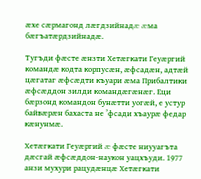æхе сæрмагонд лæгдзийнадæ æма бæгъатæрдзийнадæ.

Тугъди фæсте æнзти Хетæгкати Геуæргий командæ кодта корпусæн, æфсадæн, адтæй цæгатаг æфсæдти къуари æма Прибалтики æфсæддон зилди командæгæнæг. Еци бæрзонд командон бунæтти уогæй, е устур байвæрæн бахаста не ’фсади хъаурæ федар кæнунмæ.

Хетæгкати Геуæргий æ фæсте ниууагъта дæсгай æфсæддон-наукон уацхъуди. 1977 анзи мухури рацудæнцæ Хетæгкати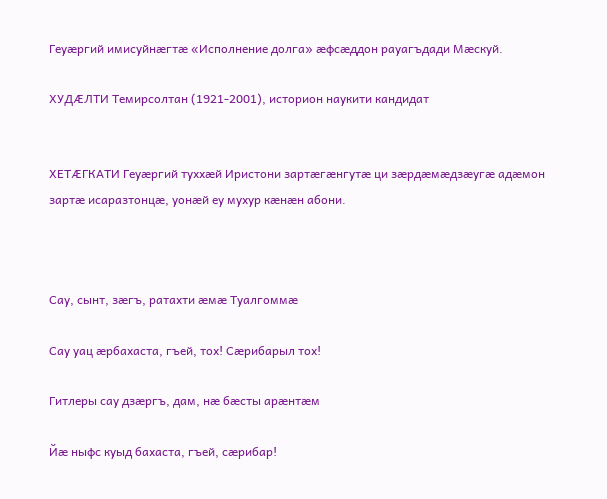Геуæргий имисуйнæгтæ «Исполнение долга» æфсæддон рауагъдади Мæскуй.

ХУДÆЛТИ Темирсолтан (1921-2001), историон наукити кандидат


ХЕТÆГКАТИ Геуæргий туххæй Иристони зартæгæнгутæ ци зæрдæмæдзæугæ адæмон зартæ исаразтонцæ, уонæй еу мухур кæнæн абони.



Сау, сынт, зæгъ, ратахти æмæ Туалгоммæ

Сау уац æрбахаста, гъей, тох! Сæрибарыл тох!

Гитлеры сау дзæргъ, дам, нæ бæсты арæнтæм

Йæ ныфс куыд бахаста, гъей, сæрибар!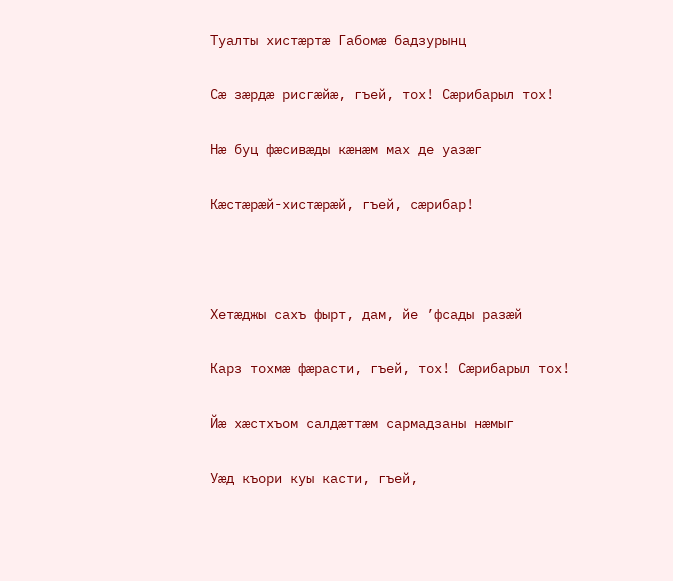Туалты хистæртæ Габомæ бадзурынц

Сæ зæрдæ рисгæйæ, гъей, тох! Сæрибарыл тох!

Нæ буц фæсивæды кæнæм мах де уазæг

Кæстæрæй-хистæрæй, гъей, сæрибар!



Хетæджы сахъ фырт, дам, йе ’фсады разæй

Карз тохмæ фæрасти, гъей, тох! Сæрибарыл тох!

Йæ хæстхъом салдæттæм сармадзаны нæмыг

Уæд къори куы касти, гъей,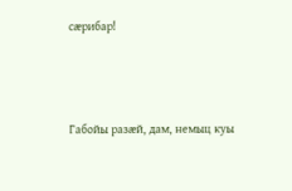сæрибар!



Габойы разæй, дам, немыц куы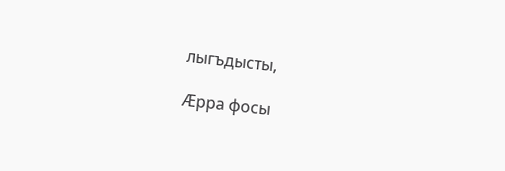лыгъдысты,

Æрра фосы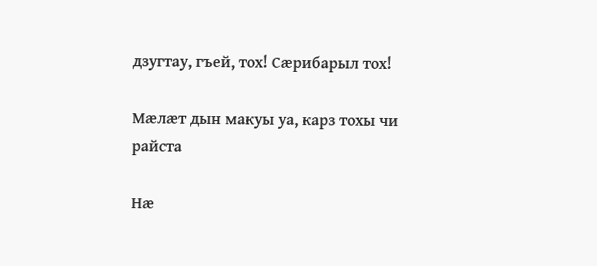дзугтау, гъей, тох! Сæрибарыл тох!

Мæлæт дын макуы уа, карз тохы чи райста

Нæ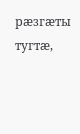рæзгæты тугтæ,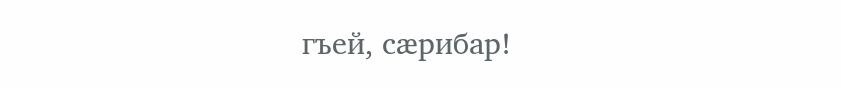гъей, сæрибар!